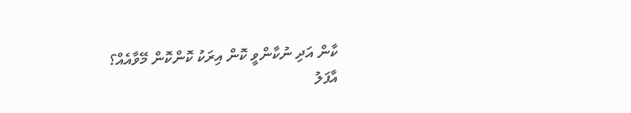ކާން އަދި ނުކާންވީ ކޮން އިރަކު ކޮންކޮން މޭވާއެއް؟
އާފަލު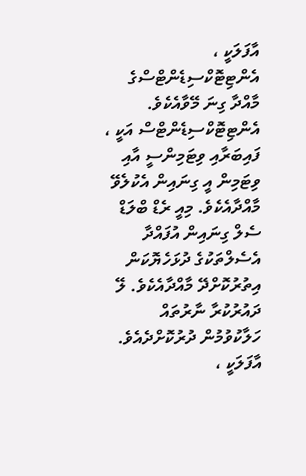އާފަލަކީ ، އެންޓިޓޮކްސިޑެންޓްސްގެ މާއްދާ ގިނަ މޭވާއެކެވެ. އެންޓިޓޮކްސިޑެންޓްސް އަކީ ، ފައިބަރާއި ވިޓަމިންސީ އާއި ވިޓަމިން އީ ގިނައިން އެކުލެވޭ މާއްދާއެކެވެ. މިއީ ރެޑް ބްލަޑް ސެލް ގިނައިން އުފައްދާ އެސެލްތަކުގެ ދުޅަހެޔޮކަން އިތުރުކޮށްދޭ މާއްދާއެކެވެ. ލޭ ދައުރުކުރާ ނާރުތައް ހަލާކުވުމުން ދުރުކޮށްދެއެވެ. އާފަލަކީ ،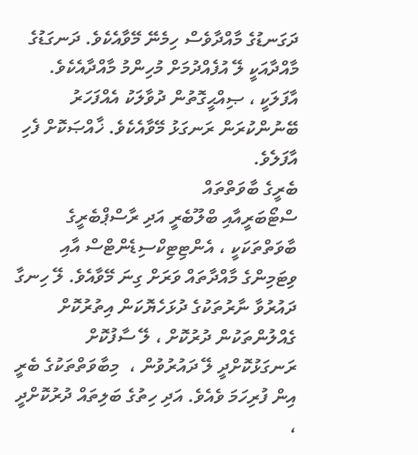ދަގަނޑުގެ މާއްދާވެސް ހިމެނޭ މޭވާއެކެވެ. ދަނގަޑުގެ މާއްދާއަކީ ލޭ އުފެއްދުމަށް މުހިންމު މާއްދާއެކެވެ. އާފަލަކީ ، ޞިއްޙީގޮތުން ދުވާލަކު އެއްފަހަރު ބޭނުންކުރަން ރަނގަޅު މޭވާއެކެވެ. ޚާއްޞަކޮށް ފެހި އާފަލެވެ.
ބެރީގެ ބާވަތްތައް
ސްޓޯބަރީއާއި ބްލޫބެރީ އަދި ރާސްޕްބެރީގެ ބާވަތްތަކަކީ ، އެންޓިޓިކްސިޑެންޓްސް އާއި ވިޓަމިންގެ މާއްދާތައް ވަރަށް ގިނަ މޭވާއެވެ. ލޭ ހިނގާ ދައުރުވާ ނާރުތަކުގެ ދުޅަހެޔޮކަން އިތުރުކޮށް ގެއްލުންތަކުން ދުރުކޮށް ، ލޭ ސާފުކޮށް ރަނގަޅުކޮށްދީ ލޭ ދައުރުވުން ،  މިބާވަތްތަކުގެ ބެރީ އިން ފުރިހަމަ ވެއެވެ. އަދި ހިތުގެ ބަލިތައް ދުރުކޮށްދީ ،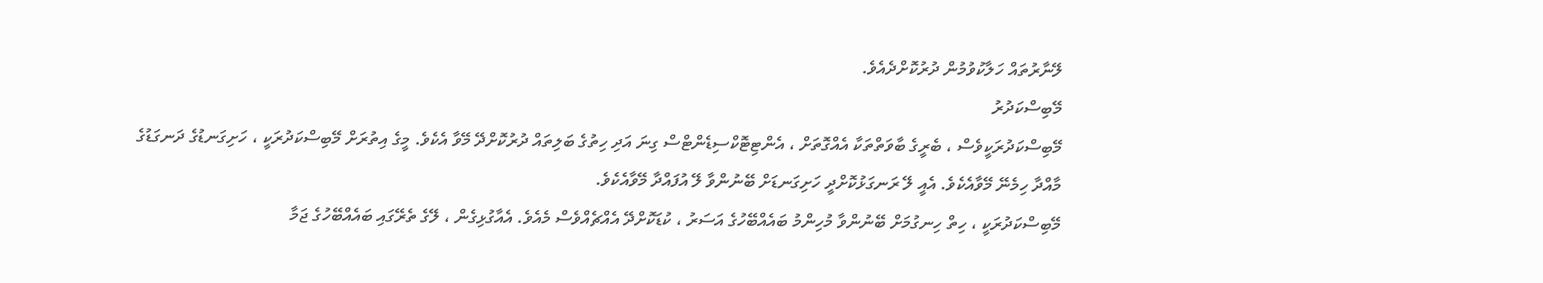ލޭނާރުތައް ހަލާކުވުމުން ދުރުކޮށްދެއެވެ.
މޭބިސްކަދުރު
މޭބިސްކަދުރަކީވެސް ، ބެރީގެ ބާވަތްތަކާ އެއްގޮތަށް ، އެންޓިޓޮކްސިޑެންޓްސް ގިނަ އަދި ހިތުގެ ބަލިތައް ދުރުކޮށްދޭ މޭވާ އެކެވެ. މީގެ އިތުރަށް މޭބިސްކަދުރަކީ ، ހަށިގަނޑުގެ ދަނގަޑުގެ މާއްދާ ހިމެނޭ މޭވާއެކެވެ. އެއީ ލޭ ރަނގަޅުކޮށްދީ ހަށިގަނޑަށް ބޭނުންވާ ލޭ އުފައްދާ މޭވާއެކެވެ.
މޭބިސްކަދުރަކީ ، ހިތް ހިނގުމަށް ބޭނުންވާ މުހިންމު ބައެއްބޭހުގެ އަސަރު ، ކުޑަކޮށްދޭ އެއްޗެއްވެސް މެއެވެ. އެއާގުޅިގެން ، ލޭގެ ތެރޭގައި ބައެއްބޭހުގެ ޖަމާ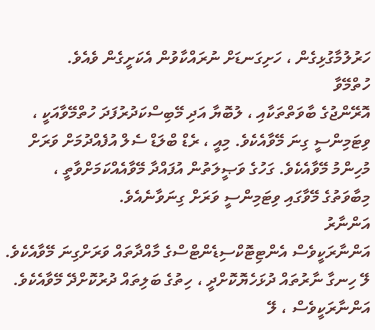ހަރުލުމާގުޅިގެން ، ހަށިގަނޑަށް ނުރައްކާވުން އެކަށީގެން ވެއެވެ.
ހުތްމޭވާ
އޮރޭންޖުގެ ބާވަތްތަކާއި ، ލުބޮޔާ އަދި މޭބިސްކަދުރުފަދަ ހުތްމޭވާއަކީ ، ވިޓަމިންސީ ގިނަ މޭވާއެކެވެ. މިއީ ، ރެޑް ބްލަޑް ސެލް އުފެއްދުމަށް ވަރަށް މުހިންމު މޭވާއެކެވެ. ގަހުގެ ވަޞީލަތުން އުފައްދާ މޭވާއެއްކަމަށްވާތީ ، މިބާވަތުގެ މޭވާގައި ވިޓަމިންސީ ވަރަށް ގިނަވާނެއެވެ.
އަންނާރު
އަންނާރަކީވެސް އެންޓިޓޮކްސިޑެންޓްސްގެ މާއްދާތައް ވަރަށްގިނަ މޭވާއެކެވެ. ލޭ ހިނގާ ނާރުތައް ދުޅަހެޔޮކޮށްދީ ، ހިތުގެ ބަލިތައް ދުރުކޮށްދޭ މޭވާއެކެވެ. އަންނާރަކީވެސް ، ލޭ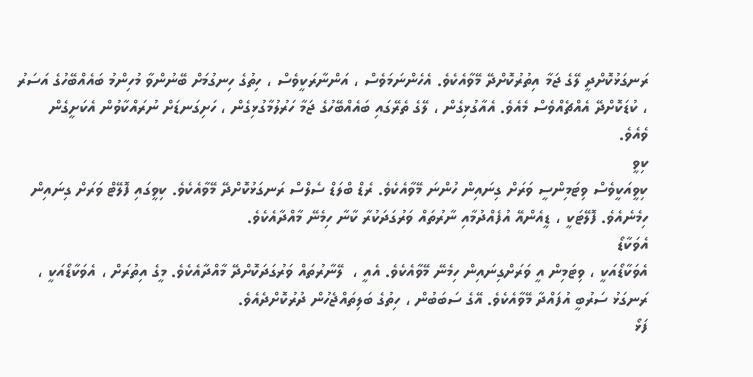ރަނގަޅުކޮށްދީ ލޭގެ ޖަމާ އިތުރުކޮށްދޭ މޭވާއެކެވެ. އެހެންނަމަވެސް ، އަންނާރަކީވެސް ، ހިތުގެ ހިނގުމަށް ބޭނުންވާ މުހިންމު ބައެއްބޭހުގެ އަސަރު ، ކުޑަކޮށްދޭ އެއްޗެއްވެސް މެއެވެ. އެއާގުޅިގެން ، ލޭގެ ތެރޭގައި ބައެއްބޭހުގެ ޖަމާ ހަރުލުމާގުޅިގެން ، ހަށިގަނޑަށް ނުރައްކާވުން އެކަށީގެން ވެއެވެ.
ކިވީ
ކިވީއަކީވެސް ވިޓަމިންސީ ވަރަށް ގިނައިން ހުންނަ މޭވާއެކެވެ. ރެޑް ބްލަޑް ސެލްސް ރަނގަޅުކޮށްދޭ މޭވާއެކެވެ. ކިވީގައި ފޮލޭޓް ވަރަށް ގިނައިން ހިމެނެއެވެ. ފޮލޭޓަކީ ، ޑީއެންއޭ އުފެއްދުމާއި ނާރުތައް ވަރުގަދަކުރާ ކާނާ ހިމެނޭ މާއްދާއެކެވެ.
އެވަކާޑޯ
އެވަކާޑޯއަކީ ، ވިޓަމިން އީ ވަރަށްގިނައިން ހިމެނޭ މޭވާއެކެވެ. އެއީ ،  ލޭނާރުތައް ވަރުގަދަކޮށްދޭ މާއްދާއެކެވެ. މީގެ އިތުރަށް ، އެވަކާޑޯއަކީ ، ރަނގަޅު ސަރުބީ އުފައްދާ މޭވާއެކެވެ. އޭގެ ސަބަބުން ، ހިތުގެ ބަލިތައްޖެހުން ދުރުކޮށްދެއެވެ.
ފަޅޯ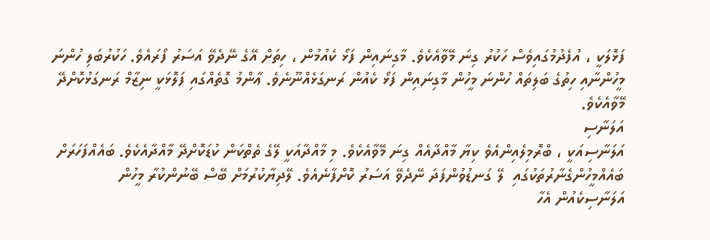ފަޅޮލަކީ ، އުފެދުމުގައިވެސް ހަކުރު ގިނަ މޭވާއެކެވެ. މާގިނައިން ފަޅޯ ކެއުމުން ، ހިތަށް އޭގެ ނޭދެވޭ އަސަރު ފޯރައެވެ. ހަކުރުބަލި ހުންނަ މީހުންނާއި ހިތުގެ ބަލިތައް ހުންނަ މީހުން މާގިނައިން ފަޅޯ ކެއުން ރަނގަޅެއްނޫނެވެ. ޢާންމު ގޮތެއްގައި ފަލޮޅަކީ ނިޒާމް ރަނގަޅުކޮށްދޭ މޭވާއެކެވެ.
އަލަނާސި
އަލަނާސިއަކީ ، ބްރޮމިލެއިންއެވެ ކިޔާ މާއްދާއެއް ގިނަ މޭވާއެކެވެ. މި މާއްދާއަކީ ލޭގެ ތެތްކަން ކުޑަކޮށްދޭ މާއްދާއެކެވެ. ބައެއްފަހަރަށް ބައެއްމީހުންގެނާރުތަކުގައި  ލޭ ގަނޑުވުންފަދަ ނޭދެވޭ އަސަރު ކޮށްފާނެއެވެ. ލޭދިޔާކުރުމަށް ބޭސް ބޭނުންކުރާ މީހުން އަލަނާސިކެއުން އެހާ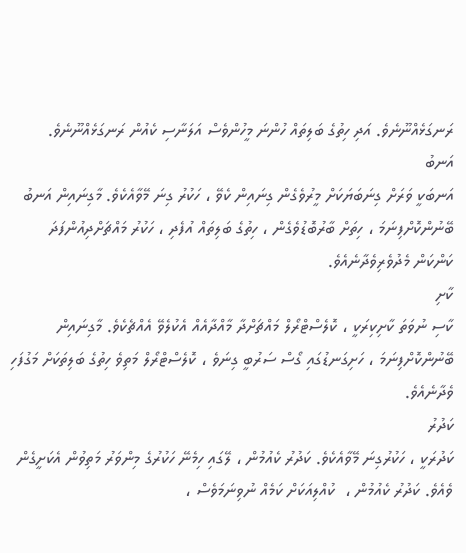ރަނގަޅެއްނޫނެވެ. އަދި ހިތުގެ ބަލިތައް ހުންނަ މީހުންވެސް އަލަނާސި ކެއުން ރަނގަޅެއްނޫނެވެ.
އަނބު
އަނބަކީ ވަރަށް ގިނަބަޔަކަށް މީރުވެގެން ގިނައިން ކެވޭ ، ހަކުރު ގިނަ މޭވާއެކެވެ. މާގިނައިން އަނބު ބޭނުންކޮށްފިނަމަ ، ހިތަށް ބާރުބޮޑުވެގެން ، ހިތުގެ ބަލިތައް އުފެދި ، ހަކުރު މައްޗަށްދިއުންފަދަ ކަންކަން މެދުވެރިވެދާނެއެވެ.
ކާށި
ކާސި ނުވަތަ ކާށިކިރަކީ ، ކޮލެސްޓްރޯލް މައްޗަށްދާ މާއްދާއެއް އެކުލެވޭ އެއްޗެކެވެ. މާގިނައިން ބޭނުންކޮށްފިނަމަ ، ހަށިގަނޑުގައި ގޯސް ސަރުބީ ގިނަވެ ، ކޮލެސްޓްރޯލް މަތިވެ ހިތުގެ ބަލިތަކަށް މަގުފަހި ވެދާނެއެވެ.
ކަދުރު
ކަދުރަކީ ، ހަކުރުގިނަ މޭވާއެކެވެ. ކަދުރު ކެއުމުން ، ލޭގައި ހިމެނޭ ހަކުރުގެ މިންވަރު މަތިވުން އެކަށީގެން ވެއެވެ. ކަދުރު ކެއުމުން ،  ކުއްލިއަކަށް ކަމެއް ނުވިނަމަވެސް ،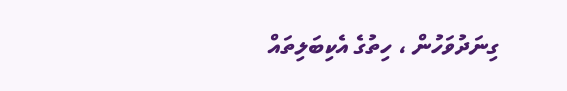ގިނަދުވަހުން ، ހިތުގެ އެކިބަލިތައް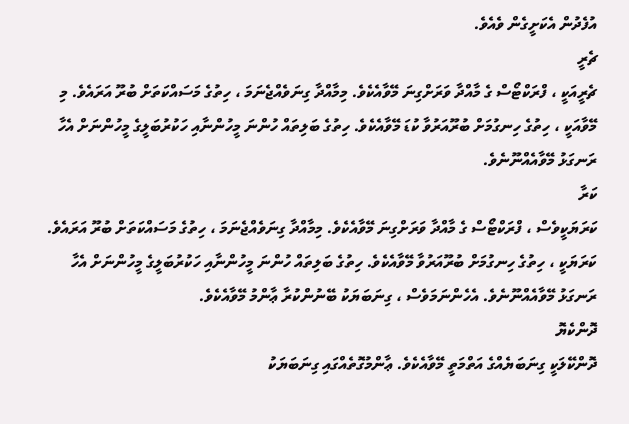އުފެދުން އެކަށީގެން ވެއެވެ.
ޗެރީ
ޗެރީއަކީ ، ފްރަކްޓޯސް ގެ މާއްދާ ވަރަށްގިނަ މޭވާއެކެވެ. މިމާއްދާ ގިނަވެއްޖެނަމަ ، ހިތުގެ މަސައްކަތަށް ބުރޫ އަރައެވެ. މި މޭވާއަކީ ، ހިތުގެ ހިނގުމަށް ބުރޫއަރުވާ ކުޑަ މޭވާއެކެވެ. ހިތުގެ ބަލިތައް ހުންނަ މީހުންނާއި ހަކުރުބަލީގެ މީހުންނަށް އެހާ ރަނގަޅު މޭވާއެއްނޫނެވެ.
ކަރާ
ކަރަޔަކީވެސް ، ފްރަކްޓޯސް ގެ މާއްދާ ވަރަށްގިނަ މޭވާއެކެވެ. މިމާއްދާ ގިނަވެއްޖެނަމަ ، ހިތުގެ މަސައްކަތަށް ބުރޫ އަރައެވެ. ކަރަޔަކީ ، ހިތުގެ ހިނގުމަށް ބުރޫއަރުވާ މޭވާއެކެވެ. ހިތުގެ ބަލިތައް ހުންނަ މީހުންނާއި ހަކުރުބަލީގެ މީހުންނަށް އެހާ ރަނގަޅު މޭވާއެއްނޫނެވެ. އެހެންނަމަވެސް ، ގިނަބަޔަކު ބޭނުންކުރާ ޢާންމު މޭވާއެކެވެ.
ދޮންކެޔޮ
ދޮންކޭލަކީ ގިނަބަޔެއްގެ އަތްމަތީ މޭވާއެކެވެ. ޢާންމުގޮތެއްގައި ގިނަބަޔަކު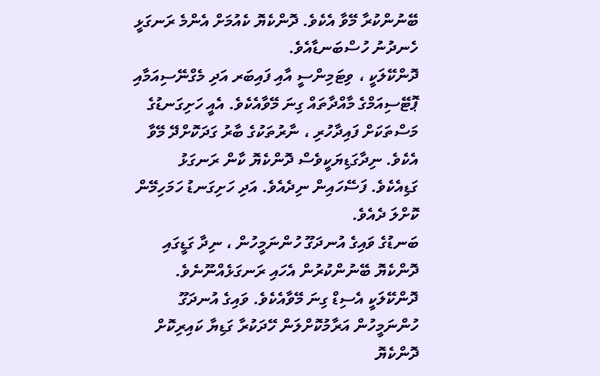ބޭނުންކުރާ މޭވާ އެކެވެ. ދޮންކެޔޮ ކެއުމަށް އެންމެ ރަނގަޅީ ހެނދުނު ހުސްބަނޑާއެވެ.
ދޮންކޭލަކީ ، ވިޓަމިންސީ އާއި ފައިބަރ އަދި މެގްނޭސިއަމާއި ޕޮޓޭސިއަމްގެ މާއްދާތައް ގިނަ މޭވާއެކެވެ. އެއީ ހަށިގަނޑުގެ މަސްތަކަށް ފައިދާހުރި ، ނާރުތަކުގެ ބާރު ގަދަކޮށްދޭ މޭވާ އެކެވެ. ނިދާގަޑިޔަކީވެސް ދޮންކެޔޮ ކާން ރަނގަޅު ގަޑިއެކެވެ. ފަސޭހައިން ނިދެއެވެ. އަދި ހަށިގަނޑު ހަމަހިމޭން ކޮށްލަ ދެއެވެ.
ބަނޑުގެ ވައިގެ އުނދަގޫ ހުންނަމީހުން ، ނިދާ ގަޑީގައި ދޮންކެޔޮ ބޭނުންކުރުން އެހައި ރަނގަޅެއްނޫނެވެ. ދޮންކޭލަކީ އެސިޑް ގިނަ މޭވާއެކެވެ. ވައިގެ އުނދަގޫ ހުންނަމީހުން އަރާމުކޮށްލަން ހޭދަކުރާ ގަޑިޔާ ކައިރިކޮށް ދޮންކެޔޮ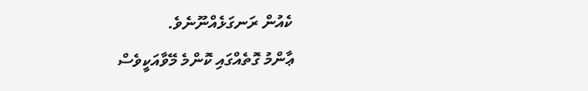ކެއުން ރަނގަޅެއްނޫނެވެ.
ޢާންމު ގޮތެއްގައި ކޮންމެ މޭވާއަކީވެސް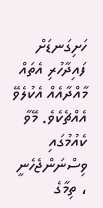ހަށިގަނޑަށް ފައިދާހުރި އެތައް މާއްދާއެއް އެކުލެވޭ އެއްޗެކެވެ. މޭވާ ކެއުމުގައި ވިސްނަންޖެހެނީ ، ތިމާގެ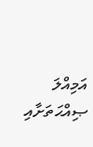އަމިއްލަ ޞިއްޙަތަށާއި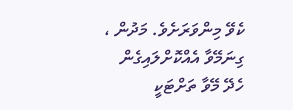ކެވޭ މިންވަރަށެވެ. މަދުން ، ގިނަމޭވާ އެއްކޮށްލައިގެން ހެދޭ މޭވާ ތަށްޓަކީ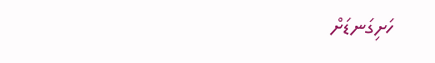ހަށިގަނޑަށް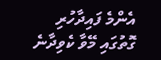އެންމެ ފައިދާހުރި ގޮތުގައި މޭވާ ކެވިދާނެ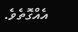އެއްގޮތެވެ.